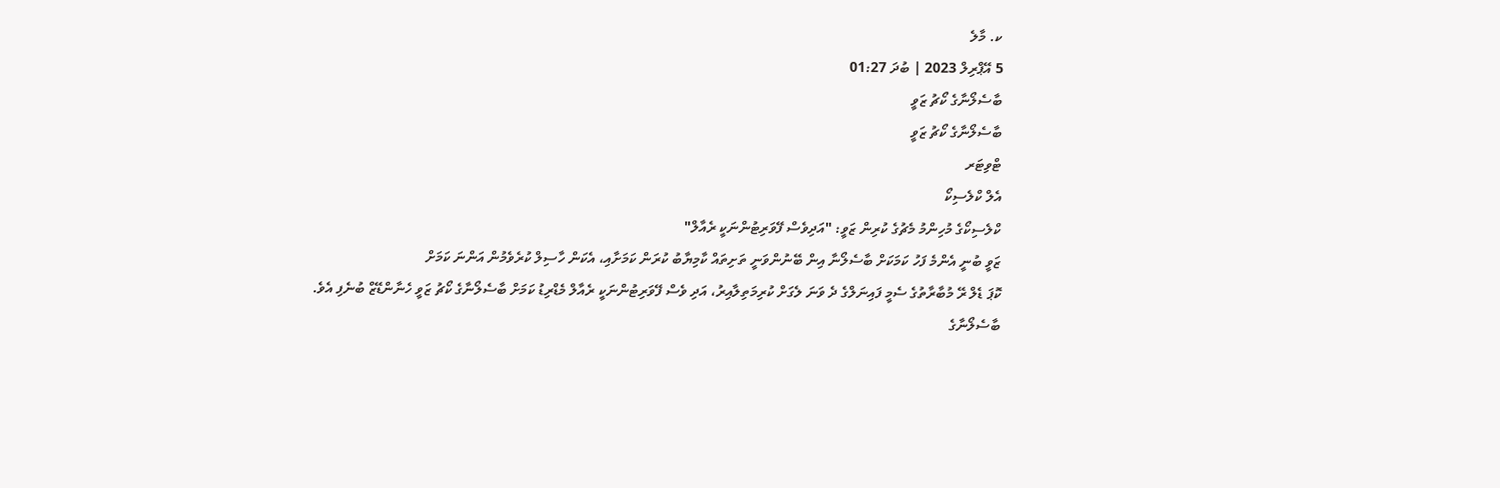ކ. މާލެ
5 އޭޕްރިލް 2023 | ބުދަ 01:27
ބާސެލޯނާގެ ކޯޗު ޒަވީ
ބާސެލޯނާގެ ކޯޗު ޒަވީ
ޓްވިޓަރ
އެލް ކްލެސިކޯ
ކްލެސިކޯގެ މުހިންމު މެޗުގެ ކުރިން ޒަވީ: "އަދިވެސް ފޭވަރިޓުންނަކީ ރެއާލް"
ޒަވީ ބުނީ އެންމެ ފަހު ކަމަކަށް ބާސެލޯނާ އިން ބޭނުންވަނީ ތަށިތައް ކާމިޔާބު ކުރަން ކަމަށާއި، އެކަން ހާސިލް ކުރެވެމުން އަންނަ ކަމަށް
ކޮޕަ ޑެލް ރޭ މުބާރާތުގެ ސެމީ ފައިނަލްގެ ދެ ވަނަ ލެގަށް ކުރިމަތިލާއިރު، އަދި ވެސް ފޭވަރިޓުންނަކީ ރެއާލް މެޑްރިޑު ކަމަށް ބާސެލޯނާގެ ކޯޗު ޒަވީ ހެނާންޑޭޒް ބުނެފި އެވެ.
ބާސެލޯނާގެ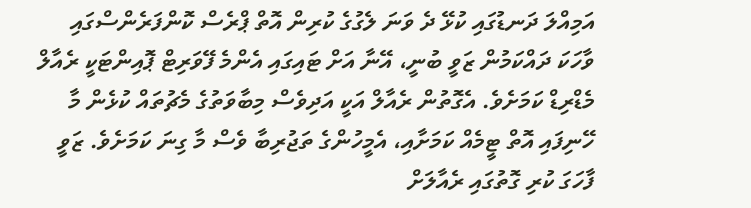އަމިއްލަ ދަނޑުގައި ކުޅޭ ދެ ވަނަ ލެގުގެ ކުރިން އޮތް ޕްރެސް ކޮންފަރެންސްގައި ވާހަކަ ދައްކަމުން ޒަވީ ބުނީ، އޭނާ އަށް ޓައިގައި އެންމެ ފޭވަރިޓް ޕޮއިންޓަކީ ރެއާލް މެޑްރިޑް ކަމަށެވެ. އެގޮތުން ރެއާލް އަކީ އަދިވެސް މިބާވަތުގެ މެޗުތައް ކުޅެން މާ ހޭނިފައި އޮތް ޓީމެއް ކަމަށާއި، އެމީހުންގެ ތަޖުރިބާ ވެސް މާ ގިނަ ކަމަށެވެ. ޒަވީ ފާހަގަ ކުރި ގޮތުގައި ރެއާލަށް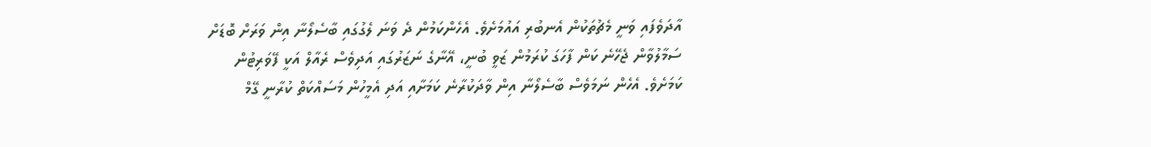އާދަވެފައި ވަނީ މެޗުތަކުން އެނބުރި އައުމަށެވެ. އެހެންކަމުން ދެ ވަނަ ލެގުގައި ބާސެލޯނާ އިން ވަރަށް ބޮޑަށް ސަމާލުވާން ޖެހޭނެ ކަން ފާހަގަ ކުރަމުން ޒަވީ ބުނީ، އޭނާގެ ނަޒަރުގައި އަދިވެސް ރެއާލް އަކީ ފޭވަރިޓުން ކަމަށެވެ. އެހެން ނަމަވެސް ބާސެލޯނާ އިން ވާދަކުރާނެ ކަމަށާއި އަދި އެމީހުން މަސައްކަތް ކުރާނީ ގޭމް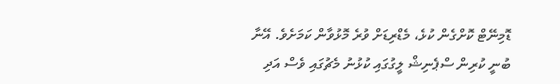ޑޮމިނޭޓް ކޮށްގެން ކުޅެ، މެޑްރިޑަށް ވުރެ މޮޅުވާން ކަމަށެވެ. އޭނާ ބުނީ ކުރިން ސްޕެނިޝް ލީގުގައި ކުޅުނު މެޗުގައި ވެސް އަދި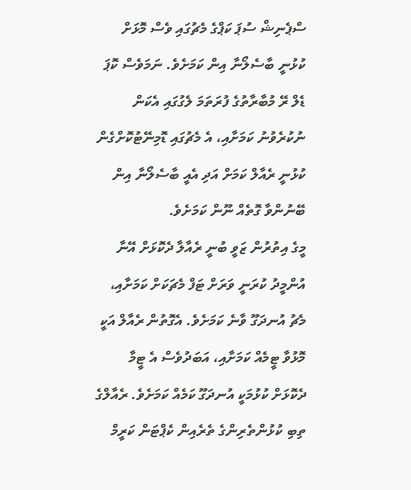ސްޕެނިޝް ސުޕަ ކަޕްގެ މެޗުގައި ވެސް މޮޅަށް ކުޅުނީ ބާސެލޯނާ އިން ކަމަށެވެ. ނަމަވެސް ކޮޕަ ޑެލް ރޭ މުބާރާތުގެ ފުރަތަމަ ލެގުގައި އެކަން ނުކުރެވުނު ކަމަށާއި، އެ މެޗުގައި ޑޮމިނޭޓުކޮށްގެން ކުޅުނީ ރެއާލް ކަމަށް އަދި އެއީ ބާސެލޯނާ އިން ބޭނުންވާ ގޮތެއް ނޫން ކަމަށެވެ.
މީގެ އިތުރުން ޒަވީ ބުނީ ރެއާލާ ދެކޮޅަށް އޭނާ އުންމީދު ކުރަނީ ވަރަށް ޓަފް މެޗަކަށް ކަމަށާއި، މެޗު އުނދަގޫ ވާނެ ކަމަށެވެ. އެގޮތުން ރެއާލް އަކީ މޮޅުވާ ޓީމެއް ކަމަށާއި، އަބަދުވެސް އެ ޓީމާ ދެކޮޅަށް ކުޅުމަކީ އުނދަގޫ ކަމެއް ކަމަށެވެ. ރެއާލްގެ ތިބި ކުޅުންތެރިންގެ ތެރެއިން ކެޕްޓަން ކަރީމް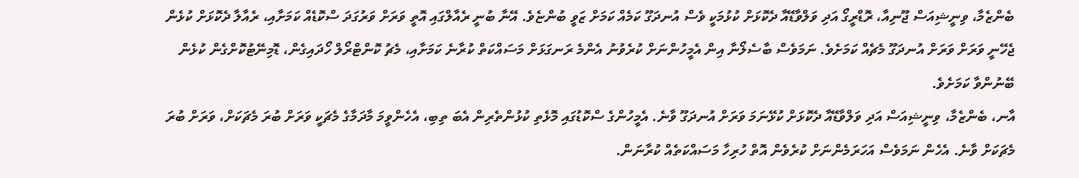ބެންޒެމާ، ވިނީޝިއަސް ޖޫނިއާ، ރޮޑްރީގޯ އަދި ވަލްވާޑޭއާ ދެކޮޅަށް ކުޅުމަކީ ވެސް އުނދަގޫ ކަމެއް ކަމަށް ޒަވީ ބުންޏެވެ. އޭނާ ބުނީ ރެއާލްގައި އޮތީ ވަރަށް ވަރުގަދަ ސްކޮޑެއް ކަމަށާއި، ރެއާލާ ދެކޮޅަށް ކުޅެން ޖެހޭނީ ވަރަށް ވަރަށް އުނދަގޫ މެޗެއް ކަމަށެވެ. ނަމަވެސް ބާސެލޯނާ އިން އެމީހުންނަށް ކުރެވުނު އެންމެ ރަނގަޅަށް މަސައްކަތް ކުރާނެ ކަމަށާއި، މެޗު ކޮންޓްރޯލް ހޯދައިގެން، ޑޮމިނޭޓުކޮށްގެން ކުޅެން ބޭނުންވާ ކަމަށެވެ.
އާނ، ބެންޒެމާ، ވިނީޝިއަސް އަދި ވަލްވާޑޭއާ ދެކޮޅަށް ކުޅޭނަމަ ވަރަށް އުނދަގޫ ވާނެ. އެމީހުންގެ ސްކޮޑުގައި މޮޅެތި ކުޅުންތެރިން އެބަ ތިބި، އެހެންވީމަ މާދަމާގެ މެޗަކީ ވަރަށް ބުރަ މެޗަކަށް، ވަރަށް ބުރަ މެޗަކަށް ވާނެ. އެހެން ނަމަވެސް އަހަރަމެންނަށް ކުރެވެން އޮތް ހުރިހާ މަސައްކަތެއް ކުރާނަން.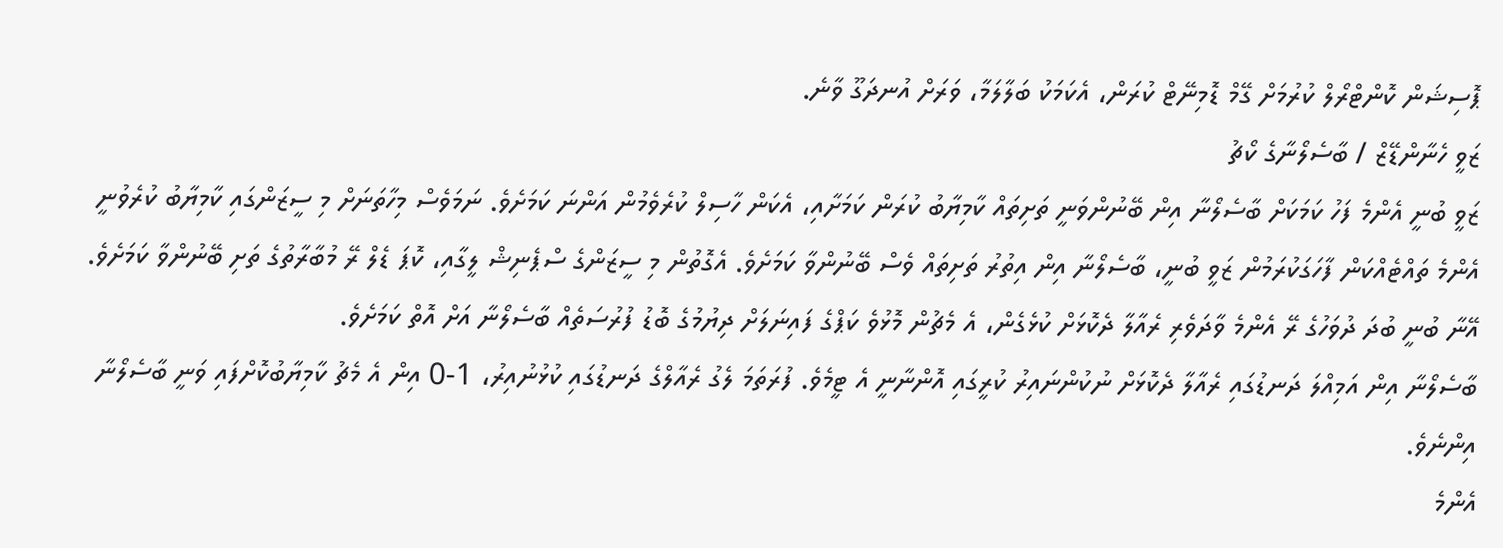ޕޮސިޝަން ކޮންޓްރޯލް ކުރުމަށް ގޭމް ޑޮމިނޭޓް ކުރަން، އެކަމަކު ބަލާލަމާ، ވަރަށް އުނދަގޫ ވާނެ.
ޒަވީ ހެނާންޑޭޒް / ބާސެލޯނާގެ ކޯޗު
ޒަވީ ބުނީ އެންމެ ފަހު ކަމަކަށް ބާސެލޯނާ އިން ބޭނުންވަނީ ތަށިތައް ކާމިޔާބު ކުރަން ކަމަށާއި، އެކަން ހާސިލް ކުރެވެމުން އަންނަ ކަމަށެވެ. ނަމަވެސް މިހާތަނަށް މި ސީޒަންގައި ކާމިޔާބު ކުރެވުނީ އެންމެ ތައްޓެއްކަން ފާހަގަކުރަމުން ޒަވީ ބުނީ، ބާސެލޯނާ އިން އިތުރު ތަށިތައް ވެސް ބޭނުންވާ ކަމަށެވެ. އެގޮތުން މި ސީޒަންގެ ސްޕެނިޝް ލީގާއި، ކޮޕަ ޑެލް ރޭ މުބާރާތުގެ ތަށި ބޭނުންވާ ކަމަށެވެ. އޭނާ ބުނީ ބުދަ ދުވަހުގެ ރޭ އެންމެ ވާދަވެރި ރެއާލާ ދެކޮޅަށް ކުޅެގެން، އެ މެޗުން މޮޅުވެ ކަޕްގެ ފައިނަލަށް ދިޔުމުގެ ބޮޑު ފުރުސަތެއް ބާސެލޯނާ އަށް އޮތް ކަމަށެވެ.
ބާސެލޯނާ އިން އަމިއްލަ ދަނޑުގައި ރެއާލާ ދެކޮޅަށް ނުކުންނައިރު ކުރީގައި އޮންނާނީ އެ ޓީމެވެ. ފުރަތަމަ ލެގު ރެއާލްގެ ދަނޑުގައި ކުޅުނުއިރު، 1-0 އިން އެ މެޗު ކާމިޔާބުކޮށްފައި ވަނީ ބާސެލޯނާ އިންނެވެ.
އެންމެ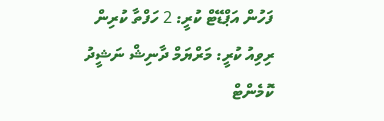ފަހުން އަޕްޑޭޓް ކުރީ: 2 ހަފްތާ ކުރިން
ރިވިއު ކުރީ: މަރްޔަމް ދާނިޝް ނަޝީދު
ކޮމެންޓް